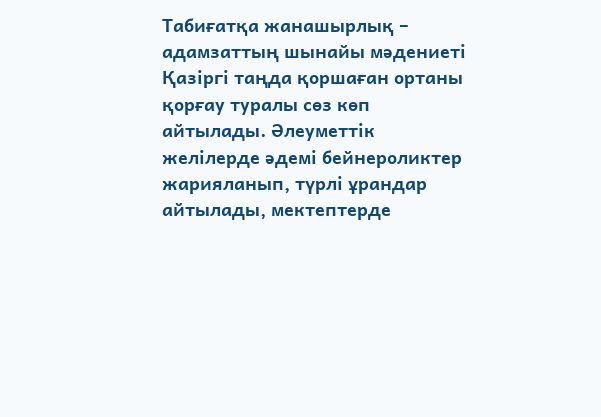Табиғатқа жанашырлық – адамзаттың шынайы мәдениеті
Қазіргі таңда қоршаған ортаны қорғау туралы сөз көп айтылады. Әлеуметтік желілерде әдемі бейнероликтер жарияланып, түрлі ұрандар айтылады, мектептерде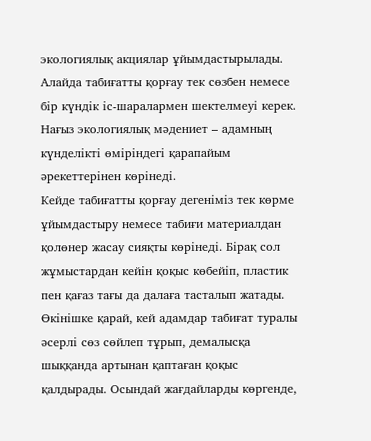экологиялық акциялар ұйымдастырылады. Алайда табиғатты қорғау тек сөзбен немесе бір күндік іс-шаралармен шектелмеуі керек. Нағыз экологиялық мәдениет – адамның күнделікті өміріндегі қарапайым әрекеттерінен көрінеді.
Кейде табиғатты қорғау дегеніміз тек көрме ұйымдастыру немесе табиғи материалдан қолөнер жасау сияқты көрінеді. Бірақ сол жұмыстардан кейін қоқыс көбейіп, пластик пен қағаз тағы да далаға тасталып жатады. Өкінішке қарай, кей адамдар табиғат туралы әсерлі сөз сөйлеп тұрып, демалысқа шыққанда артынан қаптаған қоқыс қалдырады. Осындай жағдайларды көргенде,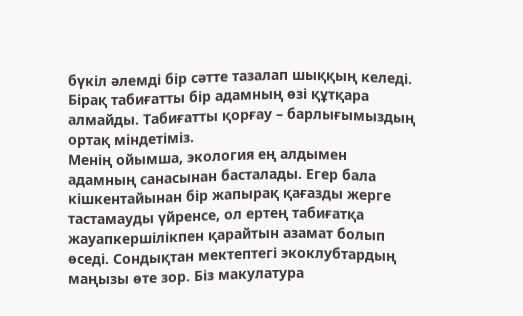бүкіл әлемді бір сәтте тазалап шыққың келеді. Бірақ табиғатты бір адамның өзі құтқара алмайды. Табиғатты қорғау – барлығымыздың ортақ міндетіміз.
Менің ойымша, экология ең алдымен адамның санасынан басталады. Егер бала кішкентайынан бір жапырақ қағазды жерге тастамауды үйренсе, ол ертең табиғатқа жауапкершілікпен қарайтын азамат болып өседі. Сондықтан мектептегі экоклубтардың маңызы өте зор. Біз макулатура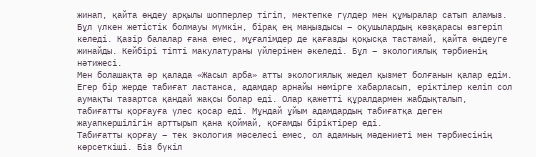жинап, қайта өңдеу арқылы шопперлер тігіп, мектепке гүлдер мен құмыралар сатып аламыз. Бұл үлкен жетістік болмауы мүмкін, бірақ ең маңыздысы – оқушылардың көзқарасы өзгеріп келеді. Қазір балалар ғана емес, мұғалімдер де қағазды қоқысқа тастамай, қайта өңдеуге жинайды. Кейбірі тіпті макулатураны үйлерінен әкеледі. Бұл – экологиялық тәрбиенің нәтижесі.
Мен болашақта әр қалада «Жасыл арба» атты экологиялық жедел қызмет болғанын қалар едім. Егер бір жерде табиғат ластанса, адамдар арнайы нөмірге хабарласып, еріктілер келіп сол аумақты тазартса қандай жақсы болар еді. Олар қажетті құралдармен жабдықталып, табиғатты қорғауға үлес қосар еді. Мұндай ұйым адамдардың табиғатқа деген жауапкершілігін арттырып қана қоймай, қоғамды біріктірер еді.
Табиғатты қорғау – тек экология мәселесі емес, ол адамның мәдениеті мен тәрбиесінің көрсеткіші. Біз бүкіл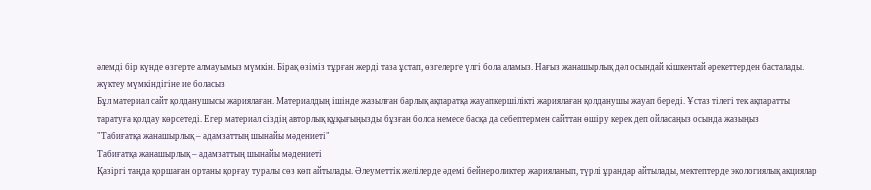әлемді бір күнде өзгерте алмауымыз мүмкін. Бірақ өзіміз тұрған жерді таза ұстап, өзгелерге үлгі бола аламыз. Нағыз жанашырлық дәл осындай кішкентай әрекеттерден басталады.
жүктеу мүмкіндігіне ие боласыз
Бұл материал сайт қолданушысы жариялаған. Материалдың ішінде жазылған барлық ақпаратқа жауапкершілікті жариялаған қолданушы жауап береді. Ұстаз тілегі тек ақпаратты таратуға қолдау көрсетеді. Егер материал сіздің авторлық құқығыңызды бұзған болса немесе басқа да себептермен сайттан өшіру керек деп ойласаңыз осында жазыңыз
"Табиғатқа жанашырлық – адамзаттың шынайы мәдениеті"
Табиғатқа жанашырлық – адамзаттың шынайы мәдениеті
Қазіргі таңда қоршаған ортаны қорғау туралы сөз көп айтылады. Әлеуметтік желілерде әдемі бейнероликтер жарияланып, түрлі ұрандар айтылады, мектептерде экологиялық акциялар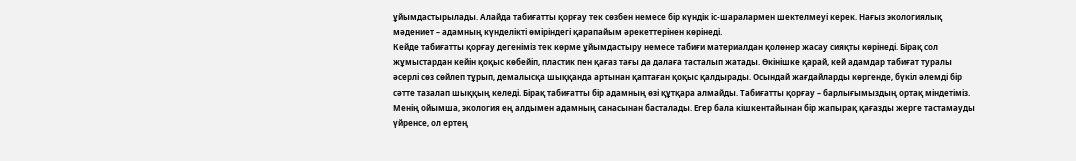ұйымдастырылады. Алайда табиғатты қорғау тек сөзбен немесе бір күндік іс-шаралармен шектелмеуі керек. Нағыз экологиялық мәдениет – адамның күнделікті өміріндегі қарапайым әрекеттерінен көрінеді.
Кейде табиғатты қорғау дегеніміз тек көрме ұйымдастыру немесе табиғи материалдан қолөнер жасау сияқты көрінеді. Бірақ сол жұмыстардан кейін қоқыс көбейіп, пластик пен қағаз тағы да далаға тасталып жатады. Өкінішке қарай, кей адамдар табиғат туралы әсерлі сөз сөйлеп тұрып, демалысқа шыққанда артынан қаптаған қоқыс қалдырады. Осындай жағдайларды көргенде, бүкіл әлемді бір сәтте тазалап шыққың келеді. Бірақ табиғатты бір адамның өзі құтқара алмайды. Табиғатты қорғау – барлығымыздың ортақ міндетіміз.
Менің ойымша, экология ең алдымен адамның санасынан басталады. Егер бала кішкентайынан бір жапырақ қағазды жерге тастамауды үйренсе, ол ертең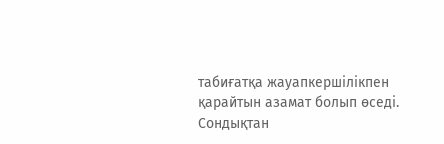табиғатқа жауапкершілікпен қарайтын азамат болып өседі. Сондықтан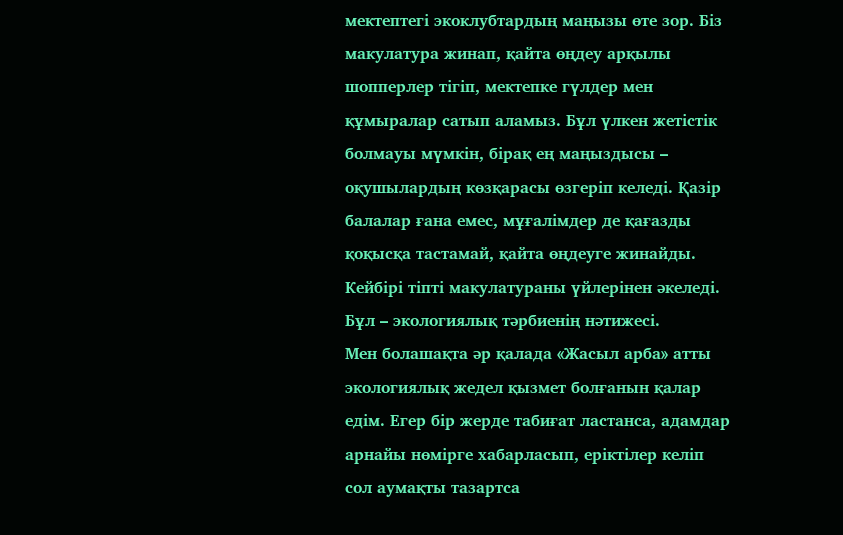мектептегі экоклубтардың маңызы өте зор. Біз макулатура жинап, қайта өңдеу арқылы шопперлер тігіп, мектепке гүлдер мен құмыралар сатып аламыз. Бұл үлкен жетістік болмауы мүмкін, бірақ ең маңыздысы – оқушылардың көзқарасы өзгеріп келеді. Қазір балалар ғана емес, мұғалімдер де қағазды қоқысқа тастамай, қайта өңдеуге жинайды. Кейбірі тіпті макулатураны үйлерінен әкеледі. Бұл – экологиялық тәрбиенің нәтижесі.
Мен болашақта әр қалада «Жасыл арба» атты экологиялық жедел қызмет болғанын қалар едім. Егер бір жерде табиғат ластанса, адамдар арнайы нөмірге хабарласып, еріктілер келіп сол аумақты тазартса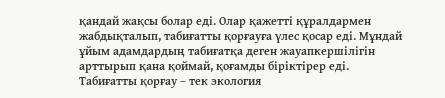қандай жақсы болар еді. Олар қажетті құралдармен жабдықталып, табиғатты қорғауға үлес қосар еді. Мұндай ұйым адамдардың табиғатқа деген жауапкершілігін арттырып қана қоймай, қоғамды біріктірер еді.
Табиғатты қорғау – тек экология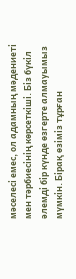мәселесі емес, ол адамның мәдениеті мен тәрбиесінің көрсеткіші. Біз бүкіл әлемді бір күнде өзгерте алмауымыз мүмкін. Бірақ өзіміз тұрған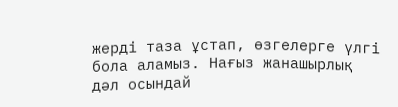жерді таза ұстап, өзгелерге үлгі бола аламыз. Нағыз жанашырлық дәл осындай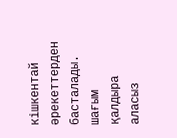кішкентай әрекеттерден басталады.
шағым қалдыра аласыз